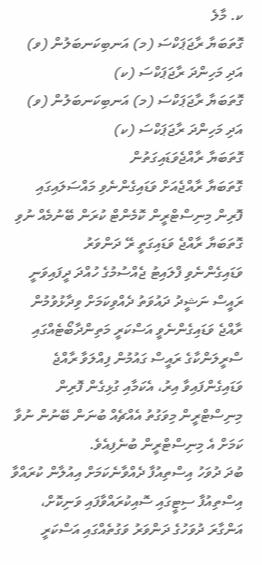ކ. މާލެ
ގޮތަބަޔާ ރާޖަޕަކްސަ (މ) އަނބިކަނބަލުން (ވ) އަދި މަހިންދަ ރާޖަޕަކްސަ (ކ)
ގޮތަބަޔާ ރާޖަޕަކްސަ (މ) އަނބިކަނބަލުން (ވ) އަދި މަހިންދަ ރާޖަޕަކްސަ (ކ)
ގޮތަބަޔާ ރާއްޖެވަޑައިގަތުން
ގޮތަބަޔާ ރާއްޖެއަށް ވަޑައިގެންނެވި މައްސަލައިގައި ފޮރިން މިނިސްޓްރީން ކޮމެންޓް ކުރަން ބޭނުމެއް ނުވި
ގޮތަބަޔާ ރާއްޖެ ވަޑައިގަތީ ރޭ ދަންވަރު
ވަޑައިގެންނެވި ފްލައިޓު ޖެއްސުމުގެ ހުއްދަ ދީފައިވަނީ ރައީސް ނަޝީދު ދައުވަތު ދެއްވިކަމަށް ވިދާޅުވުމުން
ރާއްޖެ ވަޑައިގެންނެވީ އަސްކަރީ މަތިންދާބޯޓެއްގައި
ސްރީލަންކާގެ ރައީސް ގައުމުން ފިއްލަވާ ރާއްޖެ ވަޑައިގެންފައިވާ އިރު، އެކަމާއި ގުޅިގެން ފޮރިން މިނިސްޓްރީން މިވަގުތު އެއްޗެއް ބުނަން ބޭނުން ނުވާ ކަމަށް އެ މިނިސްޓްރީން ބުނެފިއެވެ.
ބުދަ ދުވަހު އިސްތިއުފާ ދެއްވާނެކަމަށް އިއުލާން ކުރައްވާ އިސްތިއުފާ ސިޓީގައި ސޮއިކުރައްވާފައި ވަނިކޮށް، އަންގާރަ ދުވަހުގެ ދަންވަރު ވަގުތެއްގައި އަސްކަރީ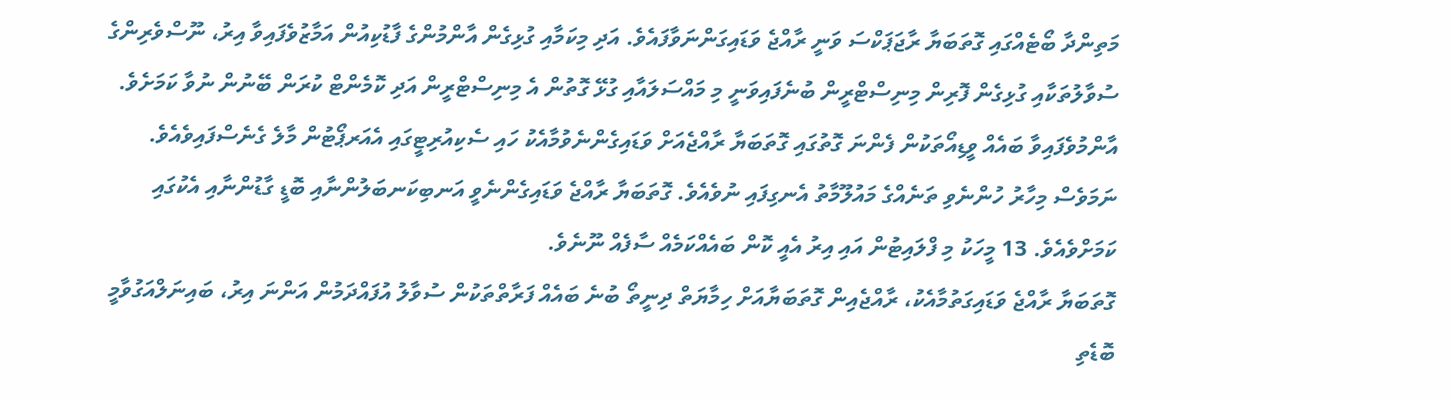މަތިންދާ ބޯޓެއްގައި ގޮތަބަޔާ ރާޖަޕަކްސަ ވަނީ ރާއްޖެ ވަޑައިގަންނަވާފައެވެ. އަދި މިކަމާއި ގުޅިގެން އާންމުންގެ ފާޑުކިއުން އަމާޒުވެފައިވާ އިރު، ނޫސްވެރިންގެ ސުވާލުތަކާއި ގުޅިގެން ފޮރިން މިނިސްޓްރީން ބުނެފައިވަނީ މި މައްސަލައާއި ގުޅޭ ގޮތުން އެ މިނިސްޓްރީން އަދި ކޮމެންޓް ކުރަން ބޭނުން ނުވާ ކަމަށެވެ.
އާންމުވެފައިވާ ބައެއް ވީޑިއޯތަކުން ފެންނަ ގޮތުގައި ގޮތަބަޔާ ރާއްޖެއަށް ވަޑައިގެންނެވުމާއެކު ހައި ސެކިއުރިޓީގައި އެއަރޕޯޓުން މާލެ ގެނެސްފައިވެއެވެ. ނަމަވެސް މިހާރު ހުންނެވި ތަނެއްގެ މައުލޫމާތު އެނގިފައި ނުވެއެވެ. ގޮތަބަޔާ ރާއްޖެ ވަޑައިގެންނެވީ އަނބިކަނބަލުންނާއި ބޮޑީ ގާޑުންނާއި އެކުގައި ކަމަށްވެއެވެ. 13 މީހަކު މި ފްލައިޓުން އައި އިރު އެއީ ކޮން ބައެއްކަމެއް ސާފެއް ނޫނެވެ.
ގޮތަބަޔާ ރާއްޖެ ވަޑައިގަތުމާއެކު، ރާއްޖެއިން ގޮތަބަޔާއަށް ހިމާޔަތް ދިނީތޯ ބުނެ ބައެއް ފަރާތްތަކުން ސުވާލު އުފައްދަމުން އަންނަ އިރު، ބައިނަލްއަގުވާމީ ބޮޑެތި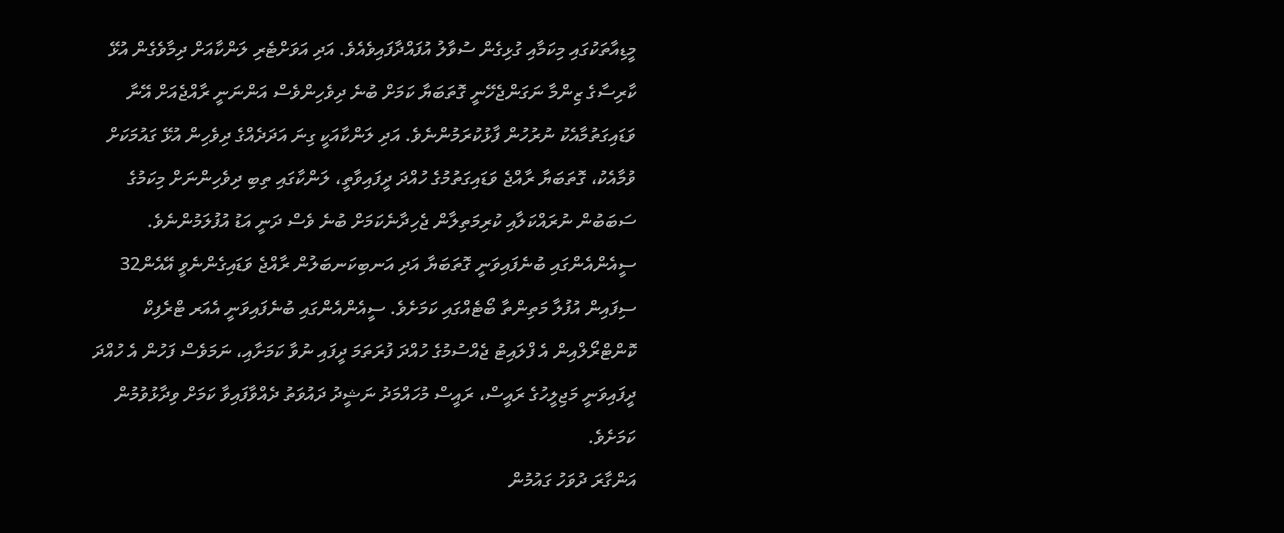މީޑިއާތަކުގައި މިކަމާއި ގުޅިގެން ސުވާލު އުފައްދާފައިވެއެވެ. އަދި އަވަށްޓެރި ލަންކާއަށް ދިމާވެގެން އުޅޭ ކާރިސާގެ ޒިންމާ ނަގަންޖެހޭނީ ގޮތަބަޔާ ކަމަށް ބުނެ ދިވެހިންވެސް އަންނަނީ ރާއްޖެއަށް އޭނާ ވަޑައިގަތުމާއެކު ނުރުހުން ފާޅުކުރަމުންނެވެ. އަދި ލަންކާއަކީ ގިނަ އަދަދެއްގެ ދިވެހިން އުޅޭ ގައުމަކަށް ވުމާއެކު، ގޮތަބަޔާ ރާއްޖެ ވަޑައިގަތުމުގެ ހުއްދަ ދީފައިވާތީ، ލަންކާގައި ތިބި ދިވެހިންނަށް މިކަމުގެ ސަބަބުން ނުރައްކަލާއި ކުރިމަތިލާން ޖެހިދާނެކަމަށް ބުނެ ވެސް ދަނީ އަޑު އުފުލަމުންނެވެ.
ސީއެންއެންގައި ބުނެފައިވަނީ ގޮތަބަޔާ އަދި އަނބިކަނބަލުން ރާއްޖެ ވަޑައިގެންނެވީ އޭއެން32 ސިފައިން އުފުލާ މަތިންތާ ބޯޓެއްގައި ކަމަށެވެ. ސީއެންއެންގައި ބުނެފައިވަނީ އެއަރ ޓްރެފިކް ކޮންޓްރޯލްއިން އެ ފްލައިޓު ޖެއްސުމުގެ ހުއްދަ ފުރަތަމަ ދީފައި ނުވާ ކަމަށާއި، ނަމަވެސް ފަހުން އެ ހުއްދަ ދީފައިވަނީ މަޖިލީހުގެ ރައީސް، ރައީސް މުހައްމަދު ނަޝީދު ދައުވަތު ދެއްވާފައިވާ ކަމަށް ވިދާޅުވުމުން ކަމަށެވެ.
އަންގާރަ ދުވަހު ގައުމުން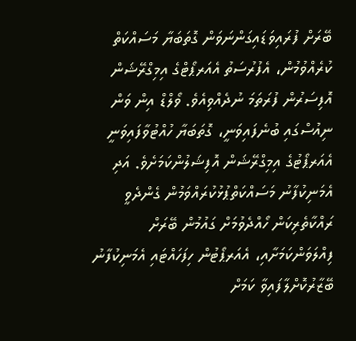ބޭރަށް ފުރައިވަޑައިގަންނަވަން ގޮތަބަޔާ މަސައްކަތް ކުރެއްވުމުން، އެފުރުސަތު އެއަރޕޯޓްގެ އިމިގްރޭޝަން އޮފިސަރުން ފުރަތަމަ ނުދެއްވިއެވެ. ވޯލްޑް އިން ވަން ނިއުސްގައި ބުނެފައިވަނީ، ގޮތަބަޔާ ހުއްޓުވާފައިވަނީ އެއަރޕޯޓުގެ އިމިގްރޭޝަން އޮފިޝަލުންކަމަށެވެ. އަދި އެމަނިކުފާނު މަސައްކަތްޕުޅުކުރައްވަމުން ގެންދެވީ ރައްކާތެރިކަން ހޯއްދެވުމަށް ގައުމުން ބޭރަށް ފިއްލަވަންކަމަށާއި، އެއަރޕޯޓުން ހިފަހައްޓައި އެމަނިކުފާނު ބޭޒާރުކޮށްލާފައިވާ ކަމަށް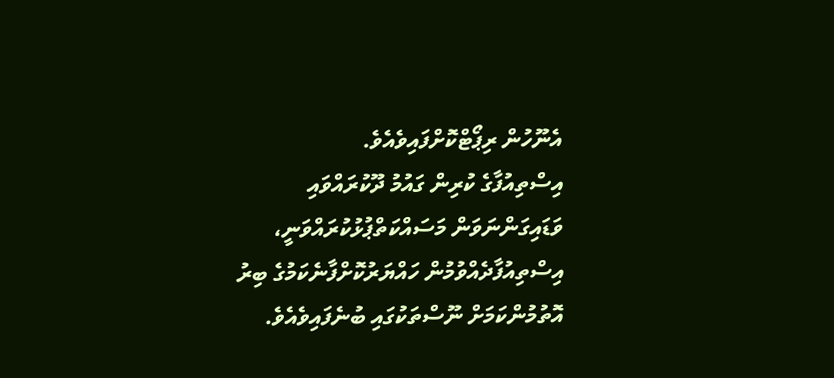އެނޫހުން ރިޕޯޓްކޮށްފައިވެއެވެ.
އިސްތިއުފާގެ ކުރިން ގައުމު ދޫކުރައްވައި ވަޑައިގަންނަވަން މަސައްކަތްޕުޅުކުރައްވަނީ، އިސްތިއުފާދެއްވުމުން ހައްޔަރުކޮށްފާނެކަމުގެ ބިރު އޮތުމުންކަމަށް ނޫސްތަކުގައި ބުނެފައިވެއެވެ.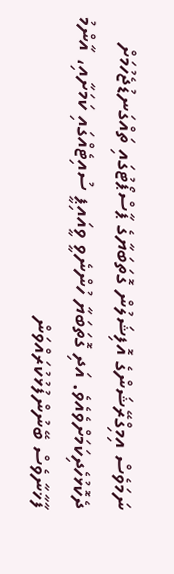ނަމަވެސް އިމިގްރޭޝަންގެ އޮފިޝަލުން ގޮތަބަޔާގެ ޕާސްޕޯޓުގައި ތައްގަނޑުޖެހުމަށް ދެކޮޅުހެދިކަމަށްވެއެވެ. އަދި ގޮތަބަޔާ ހުންނެވީ ވީއައިޕީ ސުއިޓެއްގައި ކަމަށާއި، އާންމު ފާޚާނާވެސް ބޭނުންފުޅުކުރައްވަން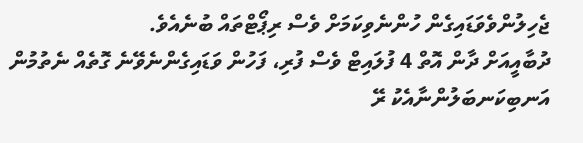ޖެހިލުންވެވަޑައިގެން ހުންނެވިކަމަށް ވެސް ރިޕޯޓްތައް ބުނެއެވެ.
ދުބާއީއަށް ދާން އޮތް 4 ފުލައިޓް ވެސް ފުރި، ފަހުން ވަޑައިގެންނެވޭނެ ގޮތެއް ނެތުމުން އަނބިކަނބަލުންނާއެކު ރޭ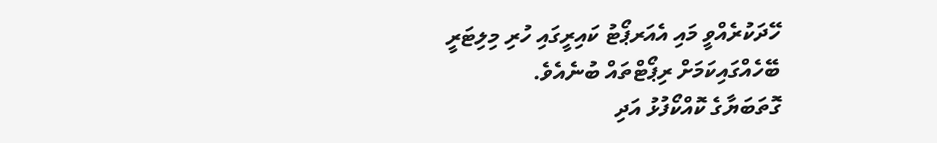ހޭދަކުރެއްވީ މައި އެއަރޕޯޓު ކައިރީގައި ހުރި މިލިޓަރީ ބޭހެއްގައިކަމަށް ރިޕޯޓްތައް ބުނެއެވެ.
ގޮތަބަޔާގެ ކޮއްކޯފުޅު އަދި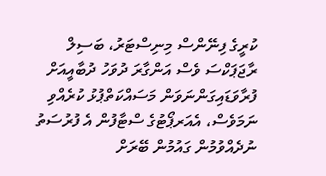ކުރީގެ ފިނޭންސް މިނިސްޓަރު، ބަސިލް ރާޖަޕަކްސަ ވެސް އަންގާރަ ދުވަހު ދުބާއީއަށް ފުރާވަޑައިގަންނަވަން މަސައްކަތްޕުޅު ކުރެއްވި ނަމަވެސް، އެއަރޕޯޓުގެ ސްޓާފުން އެ ފުރުސަތު ނުދެއްވުމުން ގައުމުން ބޭރަށް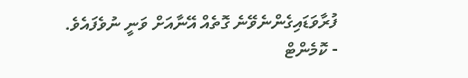ފުރާވަޑައިގެންނެވޭނެ ގޮތެއް އޭނާއަށް ވަނީ ނުވެފައެވެ.
- ކޮމެންޓް